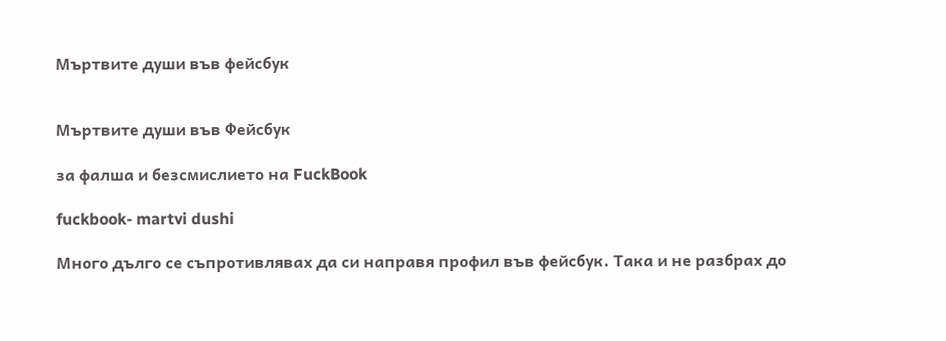Мъртвите души във фейсбук


Мъртвите души във Фейсбук

за фалша и безсмислието на FuckBook

fuckbook- martvi dushi

Много дълго се съпротивлявах да си направя профил във фейсбук. Така и не разбрах до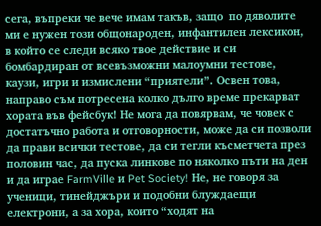сега, въпреки че вече имам такъв, защо  по дяволите ми е нужен този общонароден, инфантилен лексикон, в който се следи всяко твое действие и си бомбардиран от всевъзможни малоумни тестове, каузи, игри и измислени “приятели”. Освен това, направо съм потресена колко дълго време прекарват хората във фейсбук! Не мога да повярвам, че човек с достатъчно работа и отговорности, може да си позволи да прави всички тестове, да си тегли късметчета през половин час, да пуска линкове по няколко пъти на ден и да играе FarmVille и Pet Society! Не, не говоря за ученици, тинейджъри и подобни блуждаещи електрони, а за хора, които “ходят на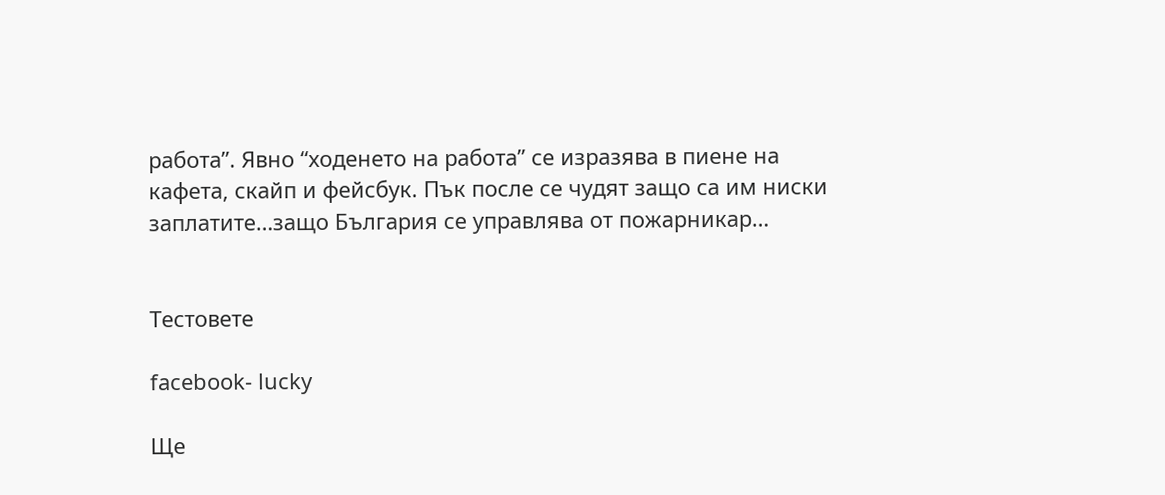работа”. Явно “ходенето на работа” се изразява в пиене на кафета, скайп и фейсбук. Пък после се чудят защо са им ниски заплатите…защо България се управлява от пожарникар…


Тестовете

facebook- lucky

Ще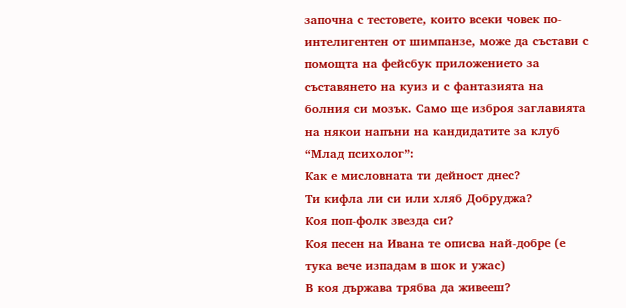започна с тестовете, които всеки човек по-интелигентен от шимпанзе, може да състави с помощта на фейсбук приложението за съставянето на куиз и с фантазията на болния си мозък. Само ще изброя заглавията на някои напъни на кандидатите за клуб “Млад психолог”:
Как е мисловната ти дейност днес?
Ти кифла ли си или хляб Добруджа?
Коя поп-фолк звезда си?
Коя песен на Ивана те описва най-добре (е тука вече изпадам в шок и ужас)
В коя държава трябва да живееш?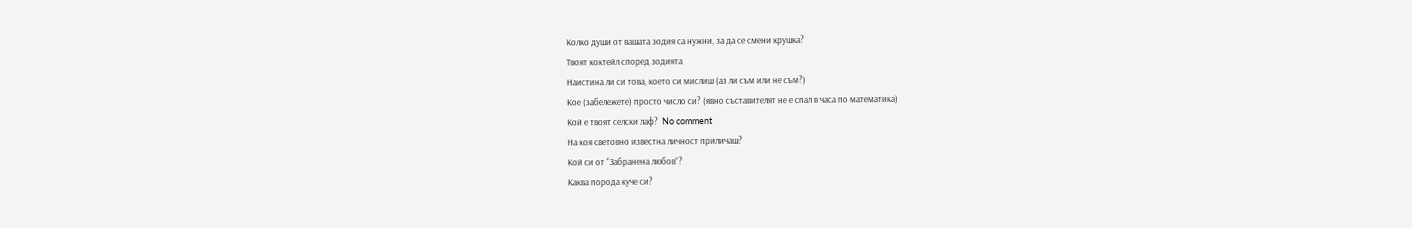Колко души от вашата зодия са нужни, за да се смени крушка?
Твоят коктейл според зодията
Наистина ли си това, което си мислиш (аз ли съм или не съм?)
Кое (забележете) просто число си? (явно съставителят не е спал в часа по математика)
Кой е твоят селски лаф?  No comment
На коя световно известна личност приличаш?
Кой си от “Забранена любов”?
Каква порода куче си?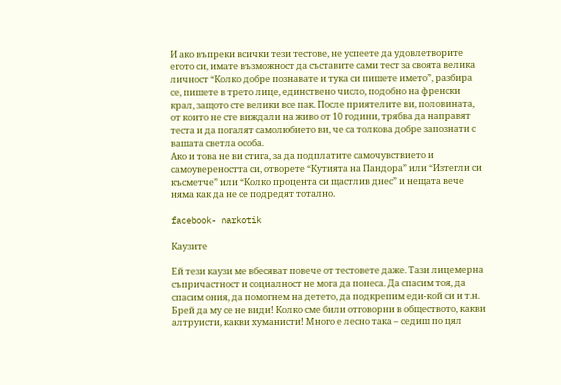И ако въпреки всички тези тестове, не успеете да удовлетворите егото си, имате възможност да съставите сами тест за своята велика личност “Колко добре познавате и тука си пишете името”, разбира се, пишете в трето лице, единствено число, подобно на френски крал, защото сте велики все пак. После приятелите ви, половината, от които не сте виждали на живо от 10 години, трябва да направят теста и да погалят самолюбието ви, че са толкова добре запознати с вашата светла особа.
Ако и това не ви стига, за да подплатите самочувствието и самоувереността си, отворете “Кутията на Пандора” или “Изтегли си късметче” или “Колко процента си щастлив днес” и нещата вече няма как да не се подредят тотално.

facebook- narkotik

Каузите

Ей тези каузи ме вбесяват повече от тестовете даже. Тази лицемерна съпричастност и социалност не мога да понеса. Да спасим тоя, да спасим ония, да помогнем на детето, да подкрепим еди-кой си и т.н. Брей да му се не види! Колко сме били отговорни в обществото, какви алтруисти, какви хуманисти! Много е лесно така – седиш по цял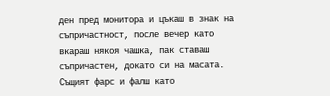ден пред монитора и цъкаш в знак на съпричастност, после вечер като вкараш някоя чашка, пак ставаш съпричастен, докато си на масата. Същият фарс и фалш като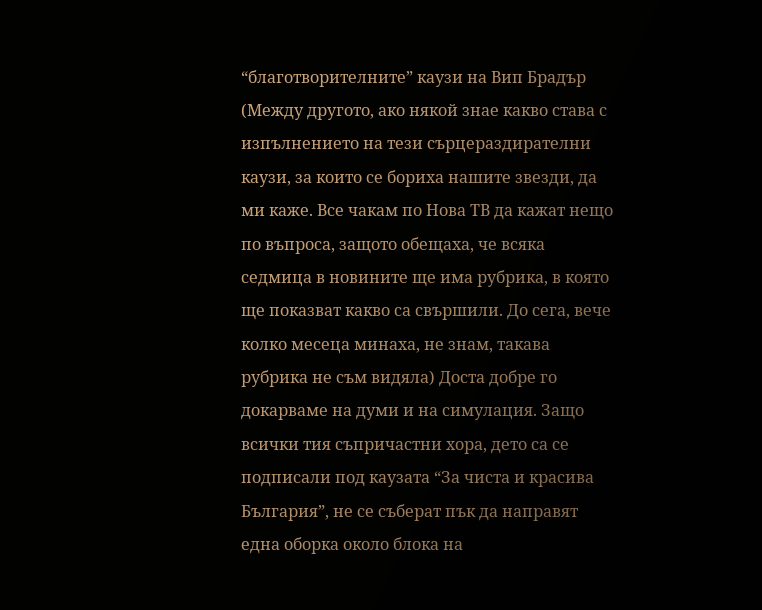“благотворителните” каузи на Вип Брадър (Между другото, ако някой знае какво става с изпълнението на тези сърцераздирателни каузи, за които се бориха нашите звезди, да ми каже. Все чакам по Нова ТВ да кажат нещо по въпроса, защото обещаха, че всяка седмица в новините ще има рубрика, в която ще показват какво са свършили. До сега, вече колко месеца минаха, не знам, такава рубрика не съм видяла) Доста добре го докарваме на думи и на симулация. Защо всички тия съпричастни хора, дето са се подписали под каузата “За чиста и красива България”, не се съберат пък да направят една оборка около блока на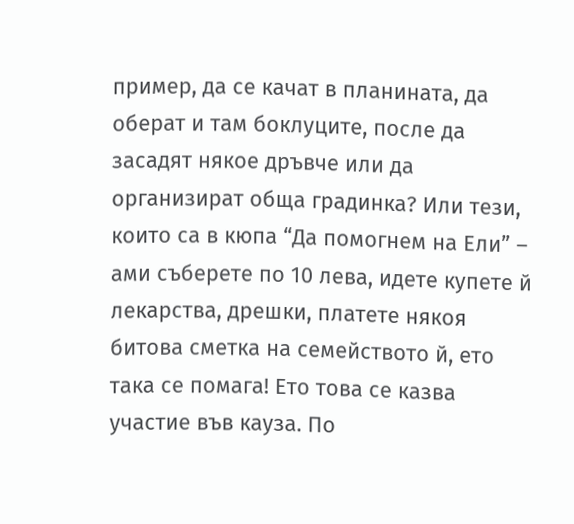пример, да се качат в планината, да оберат и там боклуците, после да засадят някое дръвче или да организират обща градинка? Или тези, които са в кюпа “Да помогнем на Ели” – ами съберете по 10 лева, идете купете й лекарства, дрешки, платете някоя битова сметка на семейството й, ето така се помага! Ето това се казва участие във кауза. По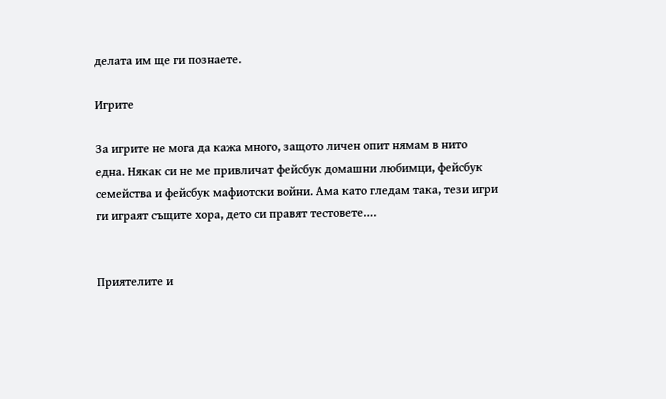делата им ще ги познаете.

Игрите

За игрите не мога да кажа много, защото личен опит нямам в нито една. Някак си не ме привличат фейсбук домашни любимци, фейсбук семейства и фейсбук мафиотски войни. Ама като гледам така, тези игри ги играят същите хора, дето си правят тестовете….


Приятелите и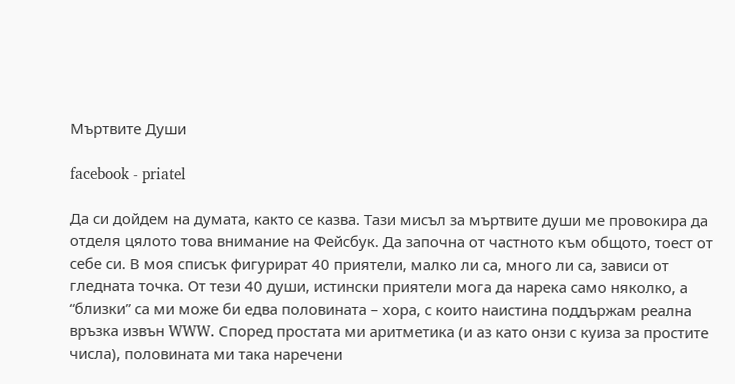Мъртвите Души

facebook - priatel

Да си дойдем на думата, както се казва. Тази мисъл за мъртвите души ме провокира да отделя цялото това внимание на Фейсбук. Да започна от частното към общото, тоест от себе си. В моя списък фигурират 40 приятели, малко ли са, много ли са, зависи от гледната точка. От тези 40 души, истински приятели мога да нарека само няколко, а “близки” са ми може би едва половината – хора, с които наистина поддържам реална връзка извън WWW. Според простата ми аритметика (и аз като онзи с куиза за простите числа), половината ми така наречени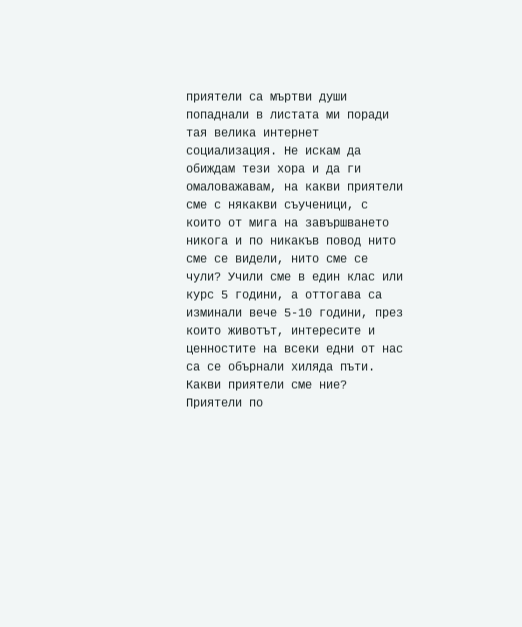приятели са мъртви души попаднали в листата ми поради тая велика интернет социализация. Не искам да обиждам тези хора и да ги омаловажавам, на какви приятели сме с някакви съученици, с които от мига на завършването никога и по никакъв повод нито сме се видели, нито сме се чули? Учили сме в един клас или курс 5 години, а оттогава са изминали вече 5-10 години, през които животът, интересите и ценностите на всеки едни от нас са се обърнали хиляда пъти. Какви приятели сме ние? Приятели по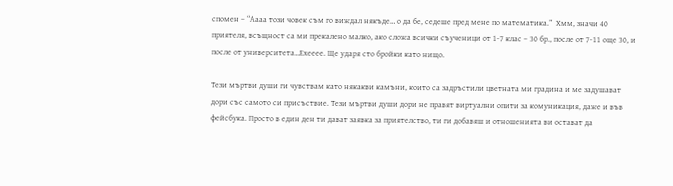спомен – “Аааа този човек съм го виждал някъде… о да бе, седеше пред мене по математика.”  Хмм, значи 40 приятеля, всъщност са ми прекалено малко, ако сложа всички съученици от 1-7 клас – 30 бр., после от 7-11 още 30, и после от университета…Ехееее. Ще ударя сто бройки като нищо.

Тези мъртви души ги чувствам като някакви камъни, които са задръстили цветната ми градина и ме задушават дори със самото си присъствие. Тези мъртви души дори не правят виртуални опити за комуникация, даже и във фейсбука. Просто в един ден ти дават заявка за приятелство, ти ги добавяш и отношенията ви остават да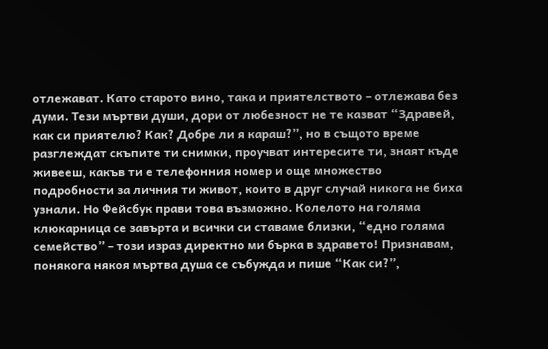отлежават. Като старото вино, така и приятелството – отлежава без думи. Тези мъртви души, дори от любезност не те казват “Здравей, как си приятелю? Как? Добре ли я караш?”, но в същото време разглеждат скъпите ти снимки, проучват интересите ти, знаят къде живееш, какъв ти е телефонния номер и още множество подробности за личния ти живот, които в друг случай никога не биха узнали. Но Фейсбук прави това възможно. Колелото на голяма клюкарница се завърта и всички си ставаме близки, “едно голяма семейство” – този израз директно ми бърка в здравето! Признавам, понякога някоя мъртва душа се събужда и пише “Как си?”,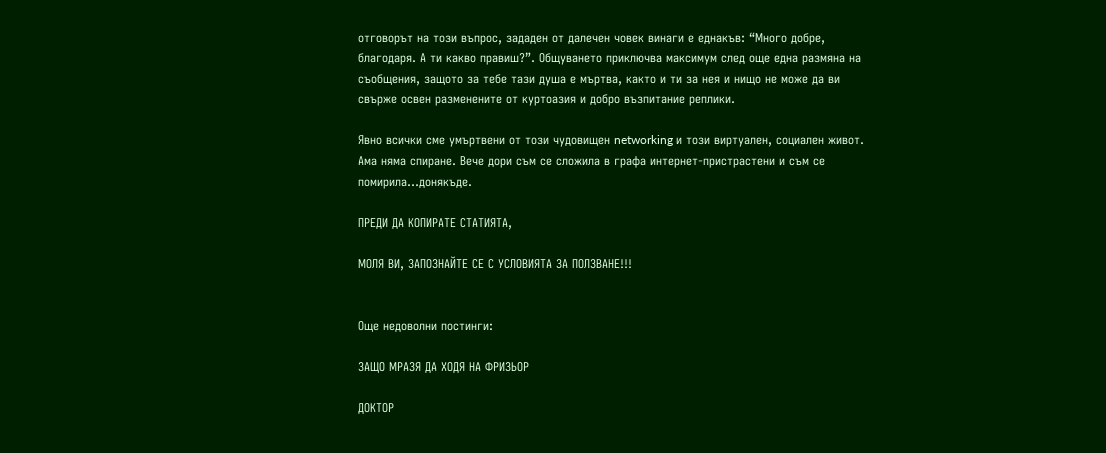отговорът на този въпрос, зададен от далечен човек винаги е еднакъв: “Много добре, благодаря. А ти какво правиш?”. Общуването приключва максимум след още една размяна на съобщения, защото за тебе тази душа е мъртва, както и ти за нея и нищо не може да ви свърже освен разменените от куртоазия и добро възпитание реплики.

Явно всички сме умъртвени от този чудовищен networking и този виртуален, социален живот. Ама няма спиране. Вече дори съм се сложила в графа интернет-пристрастени и съм се помирила…донякъде.

ПРЕДИ ДА КОПИРАТЕ СТАТИЯТА,

МОЛЯ ВИ, ЗАПОЗНАЙТЕ СЕ С УСЛОВИЯТА ЗА ПОЛЗВАНЕ!!!


Още недоволни постинги:

ЗАЩО МРАЗЯ ДА ХОДЯ НА ФРИЗЬОР

ДОКТОР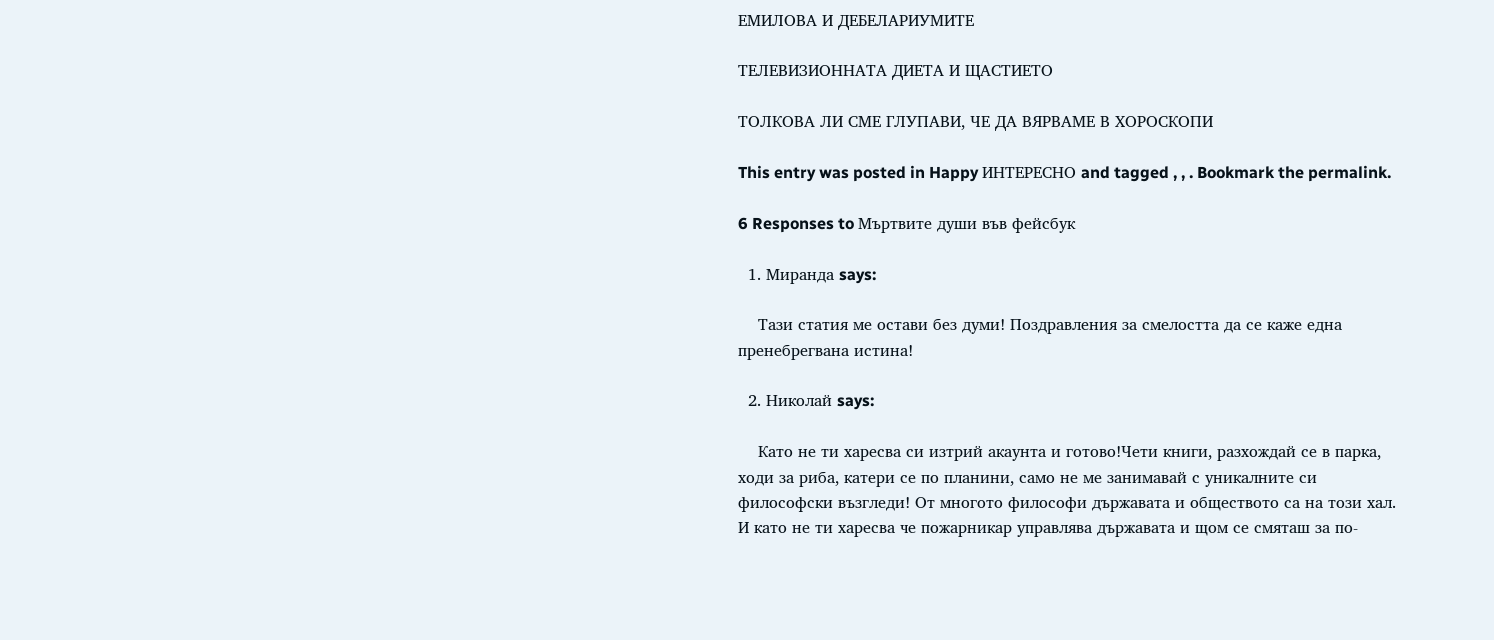ЕМИЛОВА И ДЕБЕЛАРИУМИТЕ

ТЕЛЕВИЗИОННАТА ДИЕТА И ЩАСТИЕТО

ТОЛКОВА ЛИ СМЕ ГЛУПАВИ, ЧЕ ДА ВЯРВАМЕ В ХОРОСКОПИ

This entry was posted in Happy ИНТЕРЕСНО and tagged , , . Bookmark the permalink.

6 Responses to Мъртвите души във фейсбук

  1. Миранда says:

    Тази статия ме остави без думи! Поздравления за смелостта да се каже една пренебрегвана истина!

  2. Николай says:

    Като не ти харесва си изтрий акаунта и готово!Чети книги, разхождай се в парка, ходи за риба, катери се по планини, само не ме занимавай с уникалните си философски възгледи! От многото философи държавата и обществото са на този хал. И като не ти харесва че пожарникар управлява държавата и щом се смяташ за по-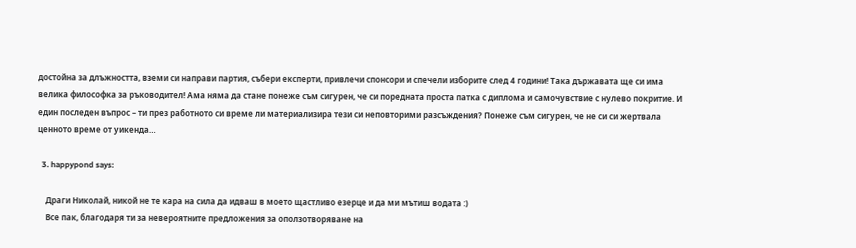достойна за длъжността, вземи си направи партия, събери експерти, привлечи спонсори и спечели изборите след 4 години! Така държавата ще си има велика философка за ръководител! Ама няма да стане понеже съм сигурен, че си поредната проста патка с диплома и самочувствие с нулево покритие. И един последен въпрос – ти през работното си време ли материализира тези си неповторими разсъждения? Понеже съм сигурен, че не си си жертвала ценното време от уикенда…

  3. happypond says:

    Драги Николай, никой не те кара на сила да идваш в моето щастливо езерце и да ми мътиш водата :)
    Все пак, благодаря ти за невероятните предложения за оползотворяване на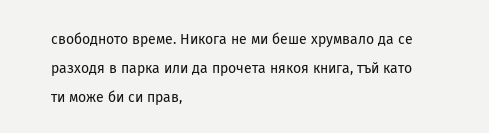свободното време. Никога не ми беше хрумвало да се разходя в парка или да прочета някоя книга, тъй като ти може би си прав,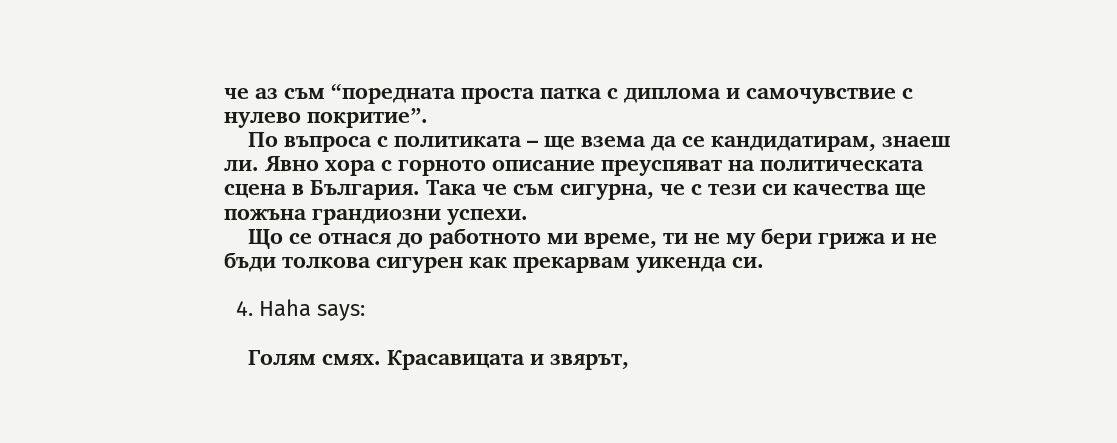че аз съм “поредната проста патка с диплома и самочувствие с нулево покритие”.
    По въпроса с политиката – ще взема да се кандидатирам, знаеш ли. Явно хора с горното описание преуспяват на политическата сцена в България. Така че съм сигурна, че с тези си качества ще пожъна грандиозни успехи.
    Що се отнася до работното ми време, ти не му бери грижа и не бъди толкова сигурен как прекарвам уикенда си.

  4. Haha says:

    Голям смях. Красавицата и звярът,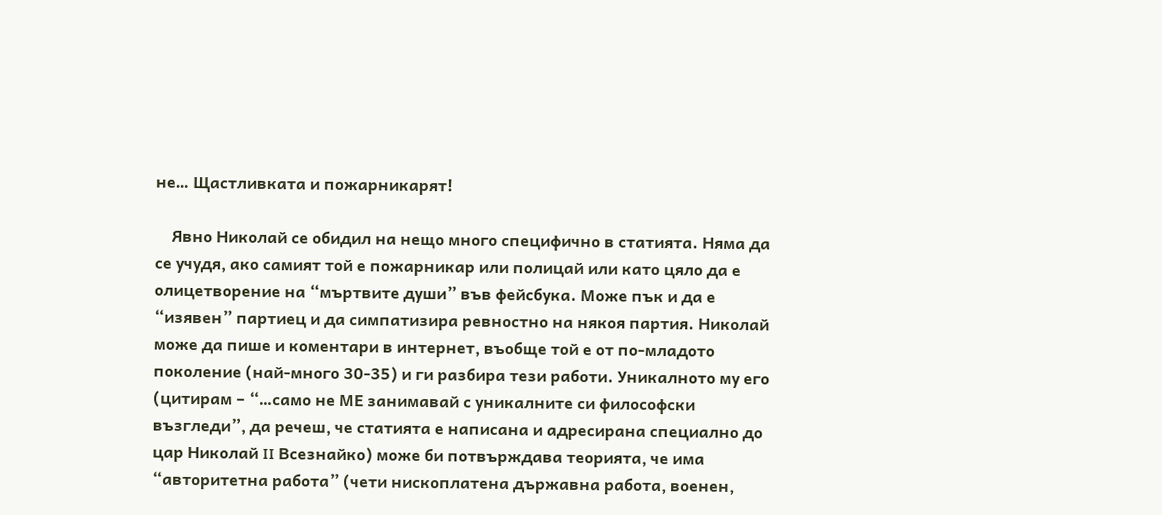не… Щастливката и пожарникарят!

    Явно Николай се обидил на нещо много специфично в статията. Няма да се учудя, ако самият той е пожарникар или полицай или като цяло да е олицетворение на “мъртвите души” във фейсбука. Може пък и да е “изявен” партиец и да симпатизира ревностно на някоя партия. Николай може да пише и коментари в интернет, въобще той е от по-младото поколение (най-много 30-35) и ги разбира тези работи. Уникалното му его (цитирам – “…само не МЕ занимавай с уникалните си философски възгледи”, да речеш, че статията е написана и адресирана специално до цар Николай II Всезнайко) може би потвърждава теорията, че има “авторитетна работа” (чети нископлатена държавна работа, военен,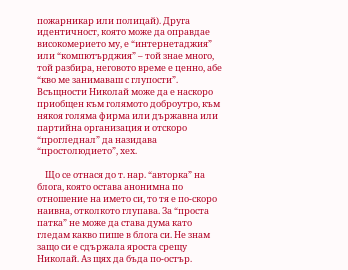пожарникар или полицай). Друга идентичност, която може да оправдае високомерието му, е “интернетаджия” или “компютърджия” – той знае много, той разбира, неговото време е ценно, абе “кво ме занимаваш с глупости”. Всъщности Николай може да е наскоро приобщен към голямото доброутро, към някоя голяма фирма или държавна или партийна организация и отскоро “прогледнал” да назидава “простолюдието”, хех.

    Що се отнася до т. нар. “авторка” на блога, която остава анонимна по отношение на името си, то тя е по-скоро наивна, отколкото глупава. За “проста патка” не може да става дума като гледам какво пише в блога си. Не знам защо си е сдържала яроста срещу Николай. Аз щях да бъда по-остър.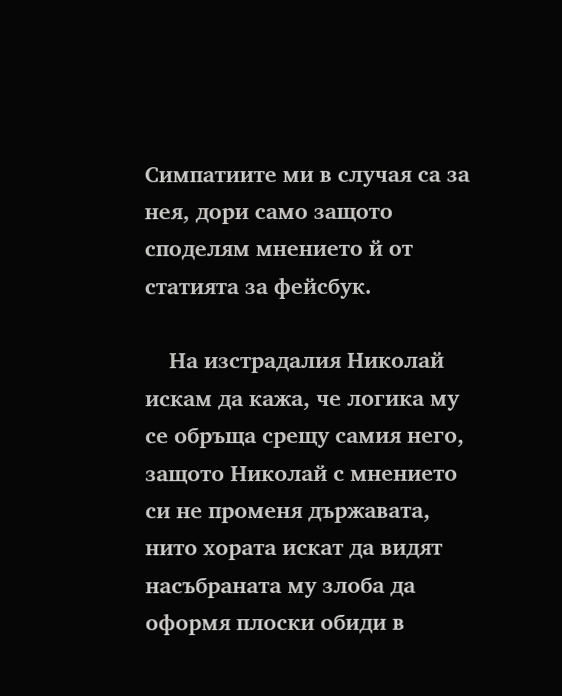Симпатиите ми в случая са за нея, дори само защото споделям мнението й от статията за фейсбук.

    На изстрадалия Николай искам да кажа, че логика му се обръща срещу самия него, защото Николай с мнението си не променя държавата, нито хората искат да видят насъбраната му злоба да оформя плоски обиди в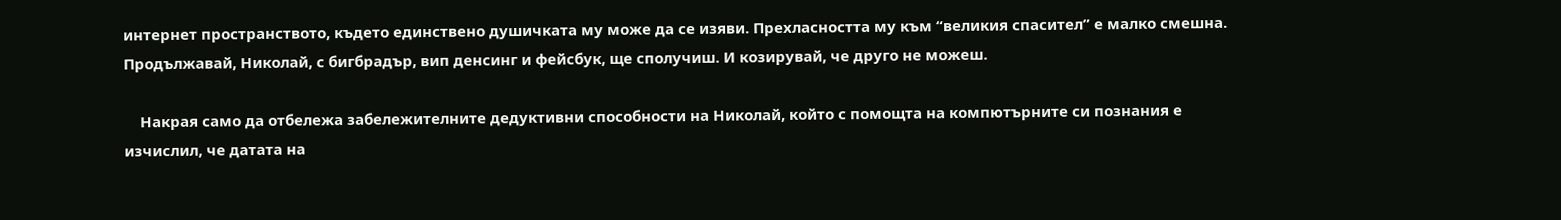интернет пространството, където единствено душичката му може да се изяви. Прехласността му към “великия спасител” е малко смешна. Продължавай, Николай, с бигбрадър, вип денсинг и фейсбук, ще сполучиш. И козирувай, че друго не можеш.

    Накрая само да отбележа забележителните дедуктивни способности на Николай, който с помощта на компютърните си познания е изчислил, че датата на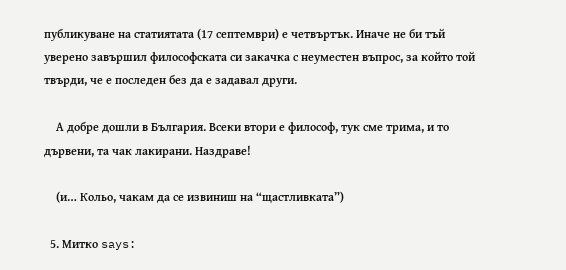публикуване на статиятата (17 септември) е четвъртък. Иначе не би тъй уверено завършил философската си закачка с неуместен въпрос, за който той твърди, че е последен без да е задавал други.

    А добре дошли в България. Всеки втори е философ, тук сме трима, и то дървени, та чак лакирани. Наздраве!

    (и… Кольо, чакам да се извиниш на “щастливката”)

  5. Митко says: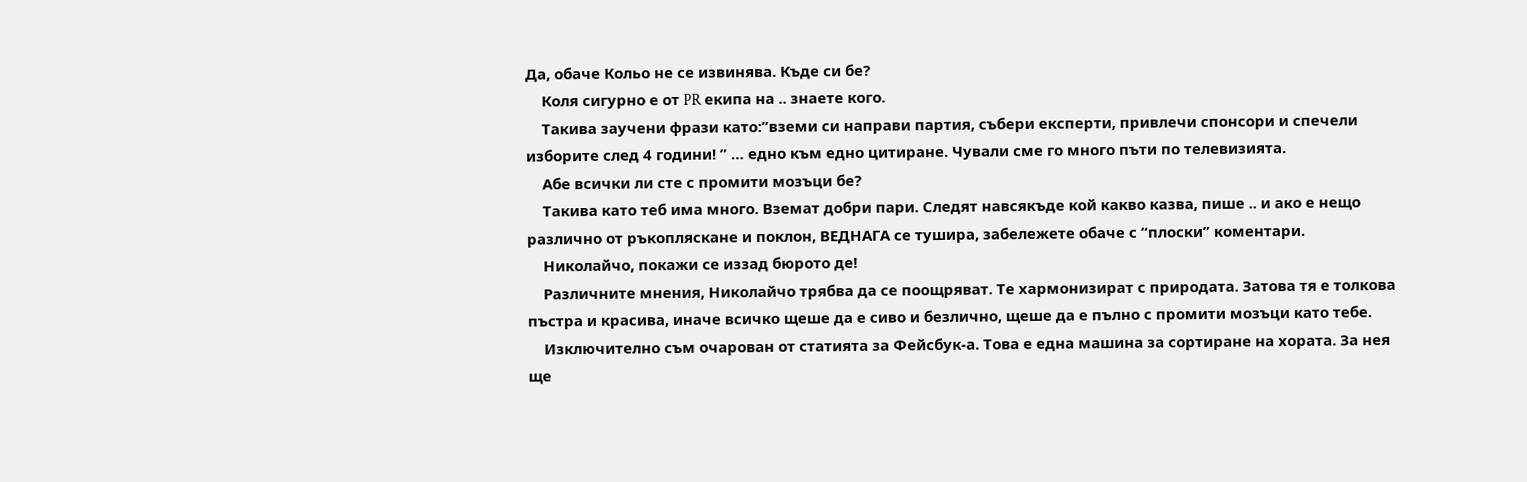Да, обаче Кольо не се извинява. Къде си бе?
    Коля сигурно е от PR екипа на .. знаете кого.
    Такива заучени фрази като:”вземи си направи партия, събери експерти, привлечи спонсори и спечели изборите след 4 години! ” … едно към едно цитиране. Чували сме го много пъти по телевизията.
    Абе всички ли сте с промити мозъци бе?
    Такива като теб има много. Вземат добри пари. Следят навсякъде кой какво казва, пише .. и ако е нещо различно от ръкопляскане и поклон, ВЕДНАГА се тушира, забележете обаче с “плоски” коментари.
    Николайчо, покажи се иззад бюрото де!
    Различните мнения, Николайчо трябва да се поощряват. Те хармонизират с природата. Затова тя е толкова пъстра и красива, иначе всичко щеше да е сиво и безлично, щеше да е пълно с промити мозъци като тебе.
    Изключително съм очарован от статията за Фейсбук-а. Това е една машина за сортиране на хората. За нея ще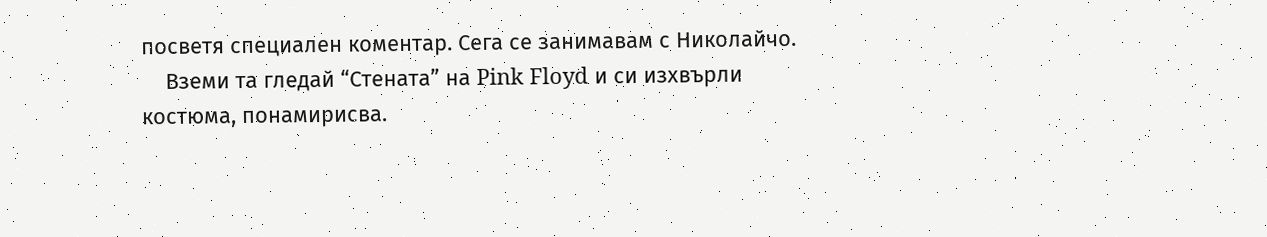посветя специален коментар. Сега се занимавам с Николайчо.
    Вземи та гледай “Стената” на Pink Floyd и си изхвърли костюма, понамирисва.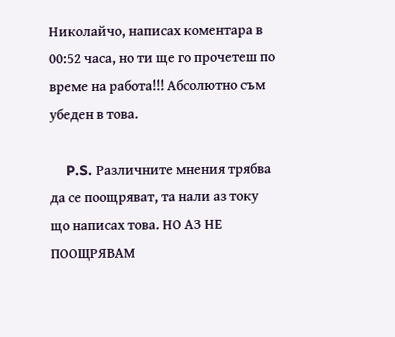Николайчо, написах коментара в 00:52 часа, но ти ще го прочетеш по време на работа!!! Абсолютно съм убеден в това.

    P.S. Различните мнения трябва да се поощряват, та нали аз току що написах това. НО АЗ НЕ ПООЩРЯВАМ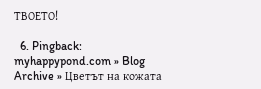ТВОЕТО!

  6. Pingback: myhappypond.com » Blog Archive » Цветът на кожата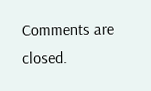Comments are closed.